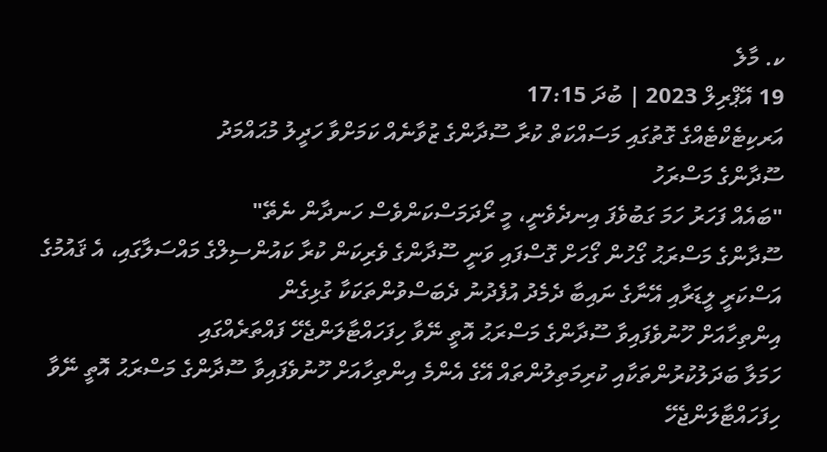ކ. މާލެ
19 އޭޕްރިލް 2023 | ބުދަ 17:15
އަރކިޓެކްޓެއްގެ ގޮތުގައި މަސައްކަތް ކުރާ ސޫދާންގެ ޒުވާނެއް ކަމަށްވާ ހަދީލު މުޙައްމަދު
ސޫދާންގެ މަސްރަހު
"ބައެއް ފަހަރު ހަމަ ގަބުވެފަ އިނދެވެނީ، މީ ރޯދަމަސްކަންވެސް ހަނދާން ނެތޭ"
ސޫދާންގެ މަސްރަޙު ގޯހުން ގޯހަށް ގޮސްފައި ވަނީ ސޫދާންގެ ވެރިކަން ކުރާ ކައުންސިލްގެ މައްސަލާގައި، އެ ޤައުމުގެ އަސްކަރީ ލީޑަރާއި އޭނާގެ ނައިބާ ދެމެދު އުފެދުނު ދެބަސްވުންތަކަކާ ގުޅިގެން
އިންތިހާއަށް ހޫނުވެފައިވާ ސޫދާންގެ މަސްރަޙު އޮތީ ނޭވާ ހިފަހައްޓާލަންޖެހޭ ފައްތަރެއްގައި
ހަމަލާ ބަދަލުކުރުންތަކާއި ކުރިމަތިލުންތައް އޭގެ އެންމެ އިންތިހާއަށް ހޫނުވެފައިވާ ސޫދާންގެ މަސްރަޙު އޮތީ ނޭވާ ހިފަހައްޓާލަންޖެހޭ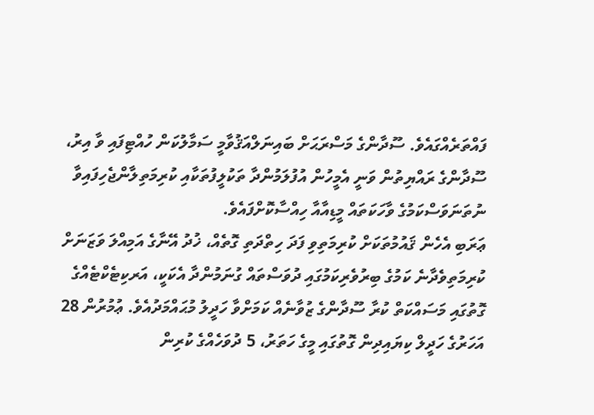ފައްތަރެއްގައެވެ. ސޫދާންގެ މަސްރަޙަށް ބައިނަލްއަޤުވާމީ ސަމާލުކަން ހުއްޓިފައި ވާ އިރު، ސޫދާންގެ ރައްޔިތުން ވަނީ އެމީހުން އުފުލަމުންދާ ތަކުލީފުތަކާއި ކުރިމަތިލާންޖެހިފައިވާ ނުތަނަވަސްކަމުގެ ވާހަކަތައް މީޑިއާއާ ހިއްސާކޮށްފައެވެ.
ޢަރަބި އެހެން ޤައުމުތަކަށް ކުރިމަތިވި ފަދަ ހިތްދަތި ގޮތެއް، ޚުދު އޭނާގެ އަމިއްލަ ވަޒަނަށް ކުރިމަތިވެދާނެ ކަމުގެ ބިރުވެރިކަމުގައި ދުވަސްތައް ގުނަމުންދާ އެކަކީ، އަރކިޓެކްޓެއްގެ ގޮތުގައި މަސައްކަތް ކުރާ ސޫދާންގެ ޒުވާނެއް ކަމަށްވާ ހަދީލު މުޙައްމަދުއެވެ. ޢުމުރުން 28 އަހަރުގެ ހަދީލް ކިޔައިދިން ގޮތުގައި މީގެ ހަތަރު، 5 ދުވަހެއްގެ ކުރިން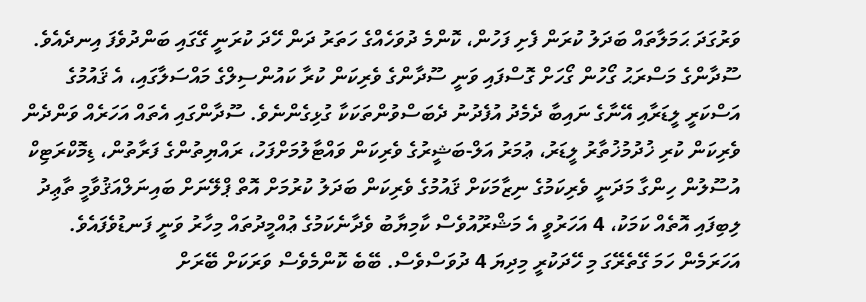ވަރުގަދަ ޙަމަލާތައް ބަދަލު ކުރަން ފެށި ފަހުން، ކޮންމެ ދުވަހެއްގެ ހަތަރު ދަން ހޭދަ ކުރަނީ ގޭގައި ބަންދުވެފަ އިނދެއެވެ.
ސޫދާންގެ މަސްރަޙު ގޯހުން ގޯހަށް ގޮސްފައި ވަނީ ސޫދާންގެ ވެރިކަން ކުރާ ކައުންސިލްގެ މައްސަލާގައި، އެ ޤައުމުގެ އަސްކަރީ ލީޑަރާއި އޭނާގެ ނައިބާ ދެމެދު އުފެދުނު ދެބަސްވުންތަކަކާ ގުޅިގެންނެވެ. ސޫދާންގައި އެތައް އަހަރެއް ވަންދެން ވެރިކަން ކުރި ޚުދުމުޚުތާރު ލީޑަރު، ޢުމަރު އަލް-ބަޝީރުގެ ވެރިކަން ވައްޓާލުމަށްފަހު، ރައްޔިތުންގެ ފަރާތުން، ޑިމޮކްރަޓިކް އުސޫލުން ހިންގާ މަދަނީ ވެރިކަމުގެ ނިޒާމަކަށް ޤައުމުގެ ވެރިކަން ބަދަލު ކުރުމަށް އޮތް ޕްލޭނަށް ބައިނަލްއަޤުވާމީ ތާޢިދު ލިބިފައި އޮތެއް ކަމަކު، 4 އަހަރުވީ އެ މަޝްރޫއުވެސް ކާމިޔާބު ވެދާނެކަމުގެ ޢުއްމީދުތައް މިހާރު ވަނީ ފަނޑުވެފައެވެ.
އަހަރަމެން ހަމަ ގޭތެރޭގަ މި ހޭދަކުރީ މިދިޔަ 4 ދުވަސްވެސް. ބޭބެ ކޮންމެވެސް ވަރަކަށް ބޭރަށް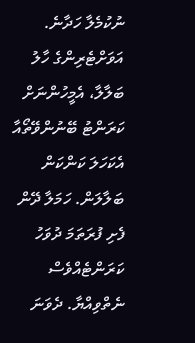ނުކުމެލާ ހަދާނެ. އަވަށްޓެރިންގެ ހާލު ބަލާލާ، އެމީހުންނަށް ކަރަންޓު ބޭނުންވޭތޯއާ އެކަހަލަ ކަންކަން ބަލާލަން. ހަމަލާ ދޭން ފެށި ފުރަތަމަ ދުވަހު ކަރަންޓެއްވެސް ނެތްވިއްޔާ. ދެވަނަ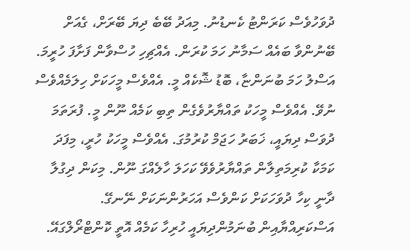ދުވަހުވެސް ކަރަންޓު ކެނޑުނު. މިއަދު ބޭބެ ދިޔަ ބޭރަށް، ގެއަށް ބޭނުންވާ ބައެއް ސަމާނު ހަމަ ކުރަން. އެއްޗިހި ހުސްވާން ފަށާފަ ހުރީމަ. އަސްލު ހަމަ ބުނަންޏާ، ބޮޑު ޝޮކެއް މީ. އެއްވެސް މީހަކަށް ހިލަމެއްވެސް ނުވޭ. އެއްވެސް މީހަކު ތައްޔާރުވެގެން ތިބި ކަމެއް ނޫން މީ. ފުރަތަމަ ދުވަސް ދިޔައީ، ޚަބަރު ހަޖަމް ކުރުމުގަ. އެއްވެސް މީހަކު ހުރީ، މިފަދަ ކަމަކާ ކުރިމަތިލާން ތައްޔާރުވެވޭ ކަހަލަ ހާލެއްގަ ނޫން. މިކަން ދިގުލާ ދާނީ ކިހާ ދުވަހަކަށް ކަންވެސް އަހަރުންނަކަށް ނޭނގޭ. އަސްކަރިއްޔާއިން ބުނަމުންދިޔައީ ހުރިހާ ކަމެއް އޮތީ ކޮންޓްރޯލްގައޭ.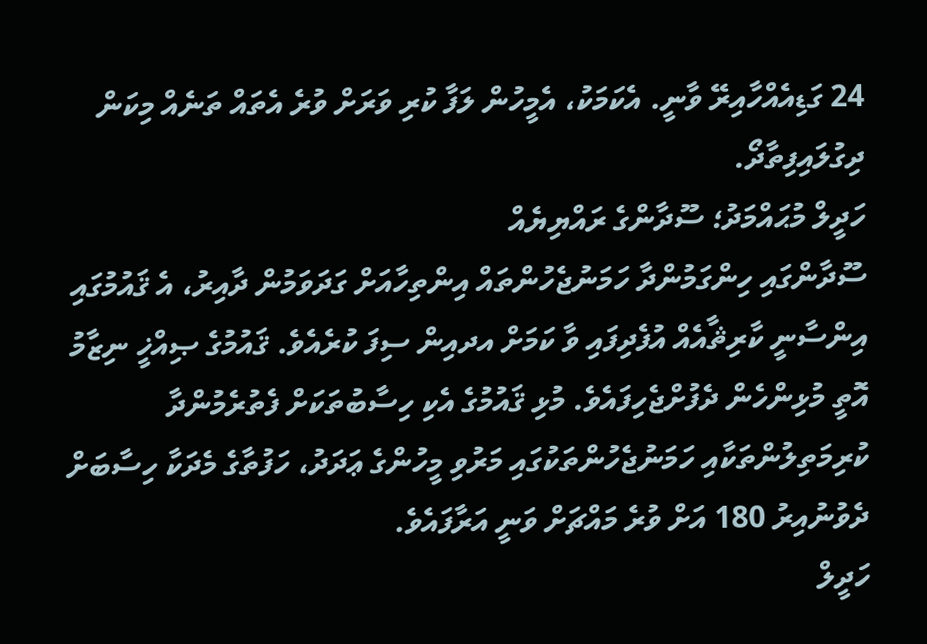24 ގަޑިއެއްހާއިރޭ ވާނީ. އެކަމަކު، އެމީހުން ލަފާ ކުރި ވަރަށް ވުރެ އެތައް ތަނެއް މިކަން ދިގުލައިފިތާދޯ.
ހަދީލް މުޙައްމަދު؛ ސޫދާންގެ ރައްޔިޔެއް
ސޫދާންގައި ހިންގަމުންދާ ހަމަނުޖެހުންތައް އިންތިހާއަށް ގަދަވަމުން ދާއިރު، އެ ޤައުމުގައި އިންސާނީ ކާރިޘާއެއް އުފެދިފައި ވާ ކަމަށް އދއިން ސިފަ ކުރެއެވެ. ޤައުމުގެ ޞިއްޚީ ނިޒާމު އޮތީ މުޅިންހެން ދެފުށްޖެހިފައެވެ. މުޅި ޤައުމުގެ އެކި ހިސާބުތަކަށް ފެތުރެމުންދާ ކުރިމަތިލުންތަކާއި ހަމަނުޖެހުންތަކުގައި މަރުވި މީހުންގެ ޢަދަދު، ހަފުތާގެ މެދަކާ ހިސާބަށް ދެވުނުއިރު 180 އަށް ވުރެ މައްޗަށް ވަނީ އަރާފައެވެ.
ހަދީލް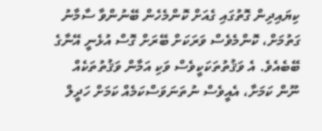ކިޔައިދިން ގޮތުގައި ގެއަށް ކޮންމެހެން ބޭނުންވާ ސާމާނު ގަތުމަށް، ކޮންމެވެސް ވަރަކަށް ބޭރަށް ގޮސް އުޅެނީ އޭނާގެ ބޭބެއެވެ. އެ ވަޤުތުތަކަކީވެސް ވަކި އަމާން ވަޤުތުތަކެއް ނޫން ކަމަށާ، އެއީވެސް ނުތަނަވަސްކަމެއް ކަމަށް ހަދީލް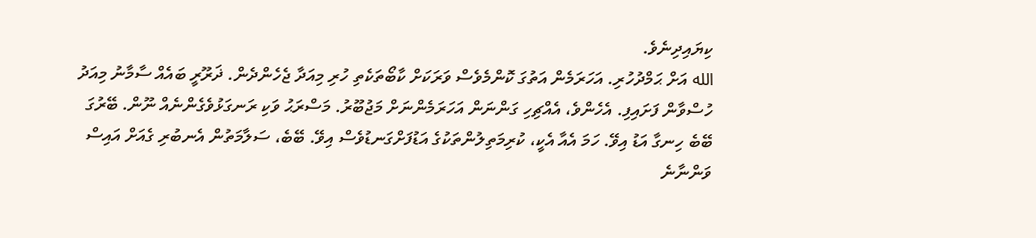ކިޔައިދިނެވެ.
الله އަށް ޙަމްދުހުރި. އަހަރަމެން އަތުގަ ކޮންމެވެސް ވަރަކަށް ކާބޯތަކެތި ހުރި މިއަދާ ޖެހެންދެން. ޛަރޫރީ ބައެއް ސާމާނު މިއަދު ހުސްވާން ފަށައިފި. އެހެންވެ، އެއްޗިހި ގަންނަން އަހަރަމެންނަށް މަޖުބޫރު. މަސްރަޙު ވަކި ރަނގަޅުވެގެންނެއް ނޫން. ބޭރުގަ ބޭބެ ހިނގާ އަޑު އިވޭ. ހަމަ އެއާ އެކީ، ކުރިމަތިލުންތަކުގެ އަޑުފަށްގަނޑުވެސް އިވޭ. ބޭބެ، ސަލާމަތުން އެނބުރި ގެއަށް އައިސް ވަންނާނެ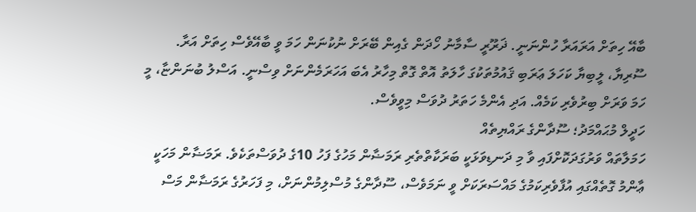ބާއޭ ހިތަށް އަރައަރާ ހުންނަނީ. ޛަރޫރީ ސާމާނު ހޯދަން ގެއިން ބޭރަށް ނުކުނަން ހަމަ ވީ ބާއޭވެސް ހިތަށް އަރާ. ސޫރިޔާ، ލީބިޔާ ކަހަލަ ޢަރަބި ޤައުމުތަކުގަ ހާލަތު އޮތް ގޮތް މިހާރު އެބަ އަހަރަމެންނަށް ވިސްނީ. އަސްލު ބުނަންޏާ، މީ ހަމަ ވަރަށް ބިރުވެރި ކަމެއް. އަދި އެންމެ ހަތަރު ދުވަސް މިވީވެސް.
ހަދީލް މުޙައްމަދު؛ ސޫދާންގެ ރައްޔިތެއް
ހަމަލާތައް ވަރުގަދަކޮށްފައި ވާ މި ދަނޑިވަޅަކީ ބަރަކާތްތެރި ރަމަޟާން މަހުގެ ފަހު 10ގެ ދުވަސްތަކެވެ. ރަމަޟާން މަހަކީ ޢާންމު ގޮތެއްގައި އުފާވެރިކަމުގެ މައްސަރަކަށް ވީ ނަމަވެސް، ސޫދާންގެ މުސްލިމުންނަށް، މި ފަހަރުގެ ރަމަޟާން މަސް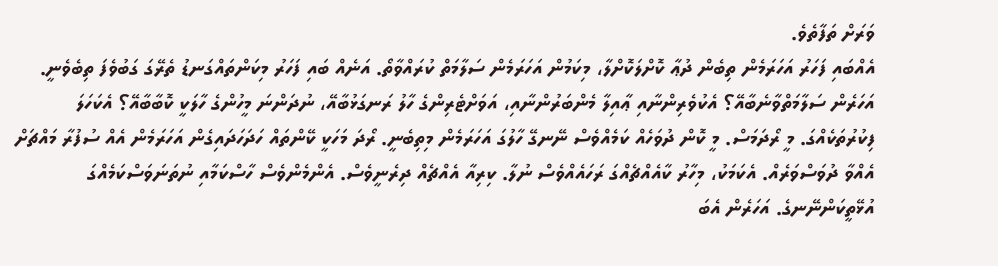ވަރަށް ތަފާތެވެ.
އެއްބައި ފަހަރު އަހަރަމެން ތިބެން ދުޢާ ކޮށްލަކޮށްލާ، މިކަމުން އަހަރަމެން ސަލާމަތް ކުރައްވާތޯ. އަނެއް ބައި ފަހަރު މިކަންތައްގަނޑު ތެރޭގަ ގަބުވެފަ ތިބެވެނީ. އަހަރެން ސަލާމަތްވާނެބާއޭ؟ އެކުވެރިންނާއި ޢާއިލާ މެންބަރުންނާއި، އަވަށްޓެރިންގެ ހާލު ރަނގަޅުބާއޭ، ނުދަންނަ މީހުންގެ ހާލަކީ ކޮބާބާއޭ؟ އެކަހަލަ ފިކުރުތަކެއްގަ. މީ ރޯދަމަސް. މީ ކޮން ދުވަހެއް ކަމެއްވެސް ނޭނގޭ ހާލުގަ އަހަރަމެން މިތިބެނީ. ރޯދަ މަހަކީ ކޭންތައް ހަދަހަދައިގެން އަހަރަމެން އެއް ސުފުރާ މައްޗަށް އެއްވާ ދުވަސްވަރެއް. އެކަމަކު، މިހާރު ކާއެއްޗެއްގަ ރަހައެއްވެސް ނުލާ. ކިރިއާ އެއްޗެއް ދިރެނީވެސް. އެންމެންވެސް ހާސްކަމާއި ނުތަނަވަސްކަމެއްގަ އުޅޭތީކަންނޭނގެ. އަހަރެން އެބަ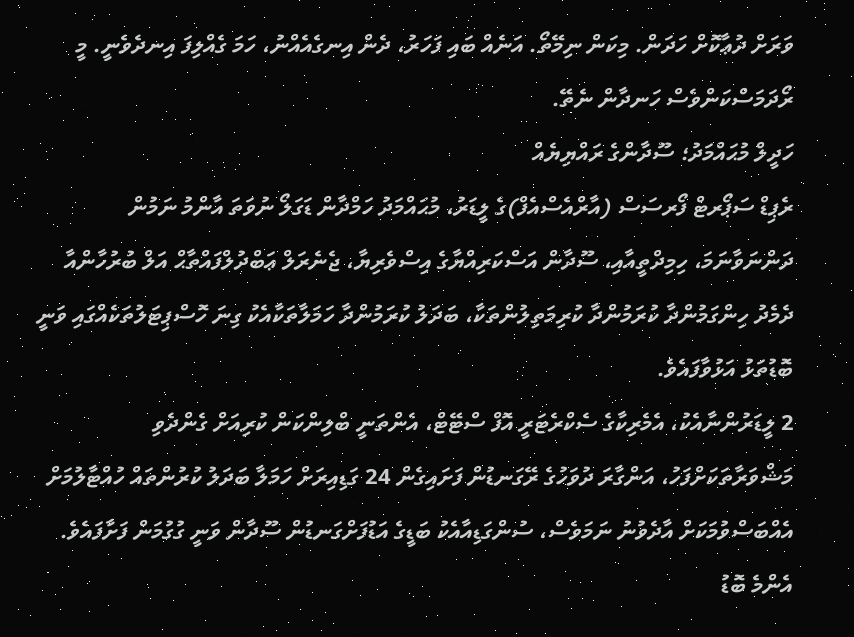ވަރަށް ދުޢާކޮށް ހަދަން. މިކަން ނިމޭތޯ. އަނެއް ބައި ފަހަރު، ދެން އިނގެއެއްނު، ހަމަ ގެއްލިފަ އިނދެވެނީ. މީ ރޯދަމަސްކަންވެސް ހަނދާން ނެތޭ.
ހަދީލް މުޙައްމަދު؛ ސޫދާންގެ ރައްޔިޔެއް
ރެޕިޑް ސަޕޯރޓް ފޯރސަސް (އާރްއެސްއެފް)ގެ ލީޑަރު، މުޙައްމަދު ހަމްދާން ޑަގަލޯ ނުވަތަ އާންމު ނަމުން ދަންނަވާނަމަ، ހިމިދްތީއާއި، ސޫދާން އަސްކަރިއްޔާގެ އިސްވެރިޔާ، ޖެނެރަލް ޢަބްދުލްފައްތާޙް އަލް ބުރުހާންއާ ދެމެދު ހިންގަމުންދާ ކުރަމުންދާ ކުރިމަތިލުންތަކާ، ބަދަލު ކުރަމުންދާ ހަމަލާތަކާއެކު ގިނަ ހޮސްޕިޓަލުތަކެއްގައި ވަނީ ބޮޑުތަޅު އަޅުވާފައެވެ.
2 ލީޑަރުންނާއެކު، އެމެރިކާގެ ސެކްރެޓަރީ އޮފް ސްޓޭޓް، އެންތަނީ ބްލިންކަން ކުރިއަށް ގެންދެވި މަޝްވަރާތަކަށްފަހު، އަންގާރަ ދުވަހުގެ ރޭގަނޑުން ފަށައިގެން 24 ގަޑިއިރަށް ހަމަލާ ބަދަލު ކުރުންތައް ހުއްޓާލުމަށް އެއްބަސްވުމަކަށް އާދެވުނު ނަމަވެސް، ސުންގަޑިއާއެކު ބަޑީގެ އަޑުފަށްގަނޑުން ސޫދާން ވަނީ ގުގުމަން ފަށާފައެވެ. އެންމެ ބޮޑު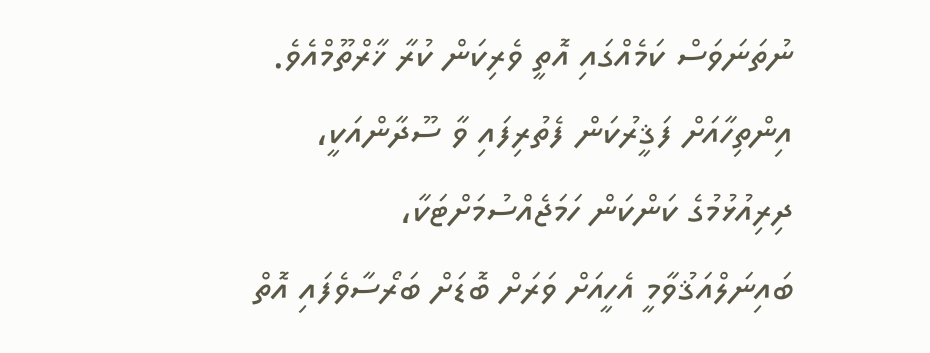ނުތަނަވަސް ކަމެއްގައި އޮތީ ވެރިކަން ކުރާ ޚާރްތޫމްއެވެ. އިންތިހާއަށް ފަޤީރުކަން ފެތުރިފައި ވާ ސޫދާންއަކީ، ދިރިއުޅުމުގެ ކަންކަން ހަމަޖެއްސުމަށްޓަކާ، ބައިނަލްއަޤުވާމީ އެހީއަށް ވަރަށް ބޮޑަށް ބަރޯސާވެފައި އޮތް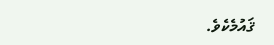ޤައުމެކެވެ.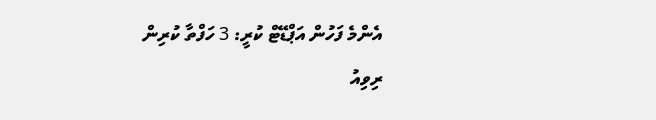އެންމެ ފަހުން އަޕްޑޭޓް ކުރީ: 3 ހަފްތާ ކުރިން
ރިވިއު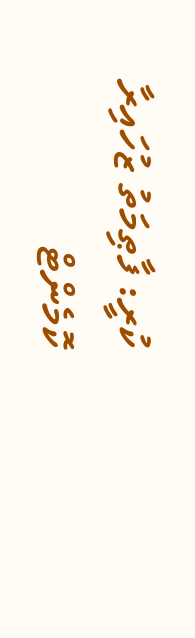ކުރީ: ފާޠިމަތު ޒުހައިރާ
ކޮމެންޓް